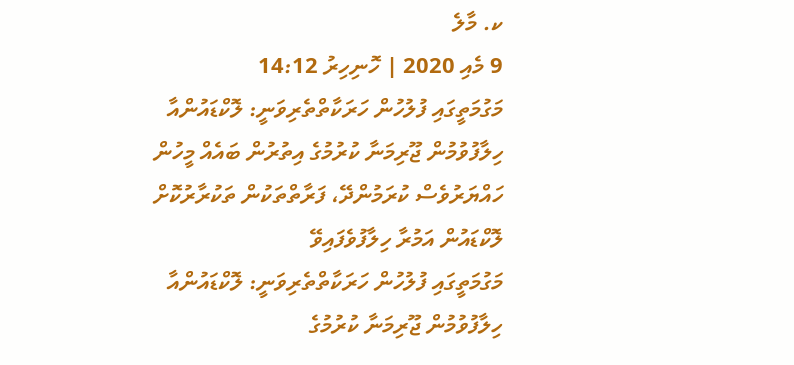ކ. މާލެ
9 މެއި 2020 | ހޮނިހިރު 14:12
މަގުމަތީގައި ފުލުހުން ހަރަކާތްތެރިވަނީ: ލޮކްޑައުންއާ ހިލާފުވުމުން ޖޫރިމަނާ ކުރުމުގެ އިތުރުން ބައެއް މީހުން ހައްޔަރުވެސް ކުރަމުންދޭ، ފަރާތްތަކުން ތަކުރާރުކޮށް ލޮކްޑައުން އަމުރާ ހިލާފުވެފައިވޭ
މަގުމަތީގައި ފުލުހުން ހަރަކާތްތެރިވަނީ: ލޮކްޑައުންއާ ހިލާފުވުމުން ޖޫރިމަނާ ކުރުމުގެ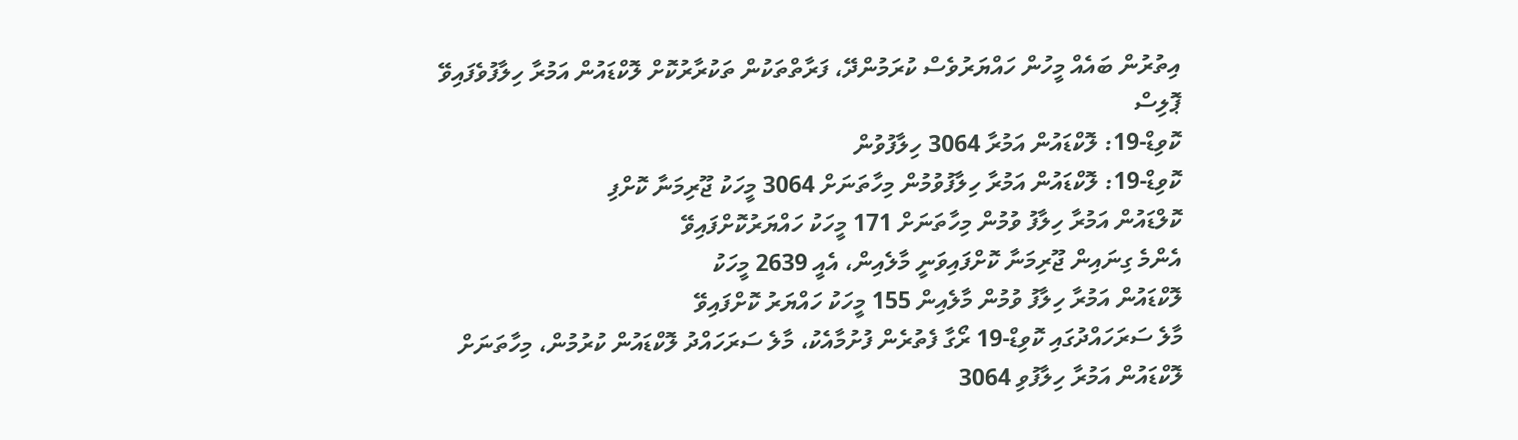އިތުރުން ބައެއް މީހުން ހައްޔަރުވެސް ކުރަމުންދޭ، ފަރާތްތަކުން ތަކުރާރުކޮށް ލޮކްޑައުން އަމުރާ ހިލާފުވެފައިވޭ
ޕޮލިސް
ކޮވިޑް-19: ލޮކްޑައުން އަމުރާ 3064 ހިލާފުވުން
ކޮވިޑް-19: ލޮކްޑައުން އަމުރާ ހިލާފުވުމުން މިހާތަނަށް 3064 މީހަކު ޖޫރިމަނާ ކޮށްފި
ކޮލްޑައުން އަމުރާ ހިލާފު ވުމުން މިހާތަނަށް 171 މީހަކު ހައްޔަރުކޮށްފައިވޭ
އެންމެ ގިނައިން ޖޫރިމަނާ ކޮށްފައިވަނީ މާލެއިން، އެއީ 2639 މީހަކު
ލޮކްޑައުން އަމުރާ ހިލާފު ވުމުން މާލެއިން 155 މީހަކު ހައްޔަރު ކޮށްފައިވޭ
މާލެ ސަރަހައްދުގައި ކޮވިޑް-19 ރޯގާ ފެތުރެން ފުށުމާއެކު، މާލެ ސަރަހައްދު ލޮކްޑައުން ކުރުމުން، މިހާތަނަށް ލޮކްޑައުން އަމުރާ ހިލާފުވި 3064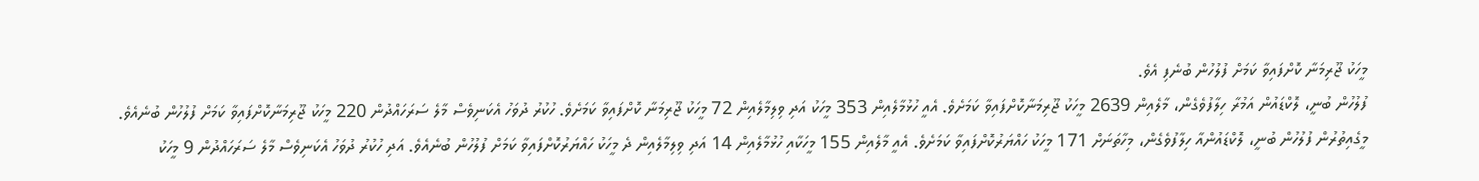މީހަކު ޖޫރިމަނާ ކޮށްފައިވާ ކަމަށް ފުލުހުން ބުނެފި އެވެ.
ފުލުހުން ބުނީ، ލޮކްޑައުން އަމުރާ ހިލާފުވެގެން، މާލެއިން 2639 މީހަކު ޖޫރިމަނާކޮށްފައިވާ ކަމަށެވެ. އެއީ ހުޅުމާލެއިން 353 މީހަކު އަދި ވިލިމާލެއިން 72 މީހަކު ޖޫރިމަނާ ކޮށްފައިވާ ކަމަށެވެ. ހުކުރު ދުވަހު އެކަނިވެސް މާލެ ސަރަހައްދުން 220 މީހަކު ޖޫރިމަނާކޮށްފައިވާ ކަމަށް ފުލުހުން ބުނެއެވެ.
މީގެއިތުރުން ފުލުހުން ބުނީ، ލޮކްޑައުންއާ ހިލާފުވެގެން، މިހާތަނަށް 171 މީހަކު ހައްޔަރުކޮށްފައިވާ ކަމަށެވެ. އެއީ މާލެއިން 155 މީހަކާއި ހުޅުމާލެއިން 14 އަދި ވިލިމާލެއިން ދެ މީހަކު ހައްޔަރުކޮށްފައިވާ ކަމަށް ފުލުހުން ބުނެއެވެ. އަދި ހުކުރު ދުވަހު އެކަނިވެސް މާލެ ސަރަހައްދުން 9 މީހަކު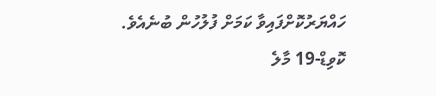ހައްޔަރުކޮށްފައިވާ ކަމަށް ފުލުހުން ބުނެއެވެ.
ކޮވިޑް-19 މާލެ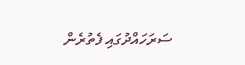ސަރަހައްދުގައި ފެތުރެން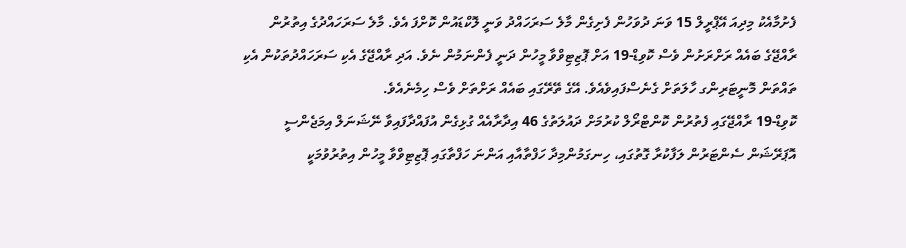ފެށުމާއެކު މިދިއަ އޭޕްރީލް 15 ވަނަ ދުވަހުން ފެށިގެން މާލެ ސަރަހައްދު ވަނީ ލޮކްޑައުން ކޮށްފަ އެވެ. މާލެ ސަރަހައްދުގެ އިތުރުން ރާއްޖޭގެ ބައެއް ރަށްރަށުން ވެސް ކޮވިޑް-19 އަށް ޕޮޒިޓިވްވާ މީހުން ދަނީ ފެންނަމުން ނެވެ. އަދި ރާއްޖޭގެ އެކި ސަރަހައްދުތަކުން އެކި ތައްތަން މޮނީޓަރިންގ ހާލަތަށް ގެނެސްފައިވެއެވެ. އޭގެ ތޭރޭގައި ބައެއް ރަށްތަށް ވެސް ހިމެނެއެވެ.
ކޮވިޑް-19 ރާއްޖޭގައި ފެތުރުން ކޮންޓްރޯލް ކުރުމަށް ދައުލަތުގެ 46 އިދާރާއެއް ގުޅިގެން އުފައްދާފައިވާ ނޭޝަނަލް އިމަޖެންސީ އޮޕަރޭޝަން ސެންޓަރުން ލަފާކުރާ ގޮތުގައި، ހިނގަމުންމިދާ ހަފްތާއާއި އަންނަ ހަފްތާގައި ޕޮޒިޓިވްވާ މީހުން އިތުރުވުމަކީ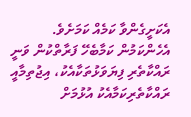އެކަށީގެންވާ ކަމެއް ކަމަށެވެ.
އެހެންކަމުން ކަމާބެހޭ ފަރާތްކުން ވަނީ ރައްކާތެރި ފިޔަވަޅުތަކާއެކު، އިޖުތިމާއީ ރައްކާތެރިކަމާއެކު އުޅުމަށް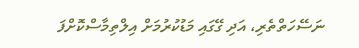ނަސޭހަތްތެރި، އަދި ގޭގައި މަޑުކުރުމަށް އިލްތިމާސްކޮށްފަ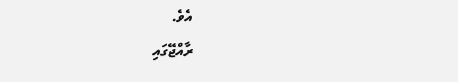އެވެ.
ރާއްޖޭގައި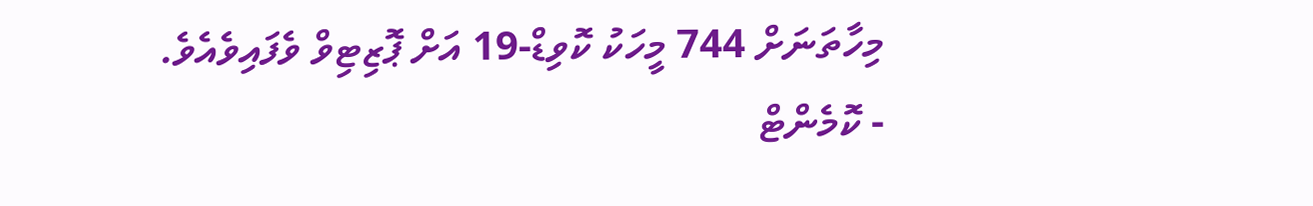މިހާތަނަށް 744 މީހަކު ކޮވިޑް-19 އަށް ޕޮޒިޓިވް ވެފައިވެއެވެ.
- ކޮމެންޓް